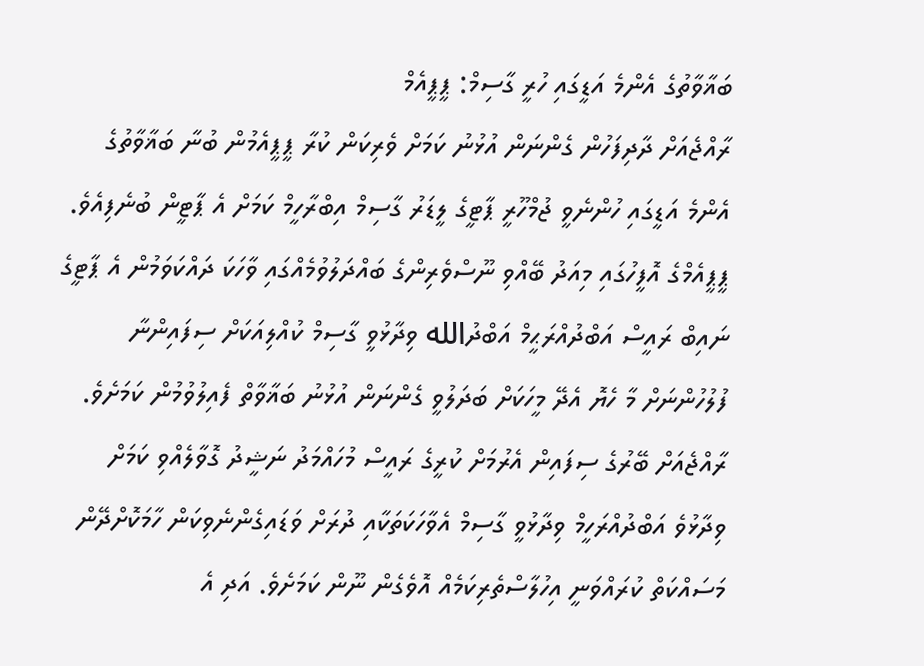ބަޣާވާތުގެ އެންމެ އަޑީގައި ހުރީ ގާސިމް: ޕީޕީއެމް
ރާއްޖެއަށް ދާދިފަހުން ގެންނަން އުޅުނު ކަމަށް ވެރިކަން ކުރާ ޕީޕީއެމުން ބުނާ ބަޣާވާތުގެ އެންމެ އަޑީގައި ހުންނެވީ ޖުމްހޫރީ ޕާޓީގެ ލީޑަރު ގާސިމް އިބްރާހީމް ކަމަށް އެ ޕާޓީން ބުނެފިއެވެ.
ޕީޕީއެމްގެ އޮފީހުގައި މިއަދު ބޭއްވި ނޫސްވެރިންގެ ބައްދަލުވުމެއްގައި ވާހަކަ ދައްކަވަމުން އެ ޕާޓީގެ ނައިބް ރައީސް އަބްދުއްރަޙީމް އަބްދުالله ވިދާޅުވީ ގާސިމް ކުއްލިއަކަށް ސިފައިންނާ ފުލުހުންނަށް މާ ހެޔޮ އެދޭ މީހަކަށް ބަދަލުވީ ގެންނަން އުޅުނު ބަޣާވާތް ފެއިލުވުމުން ކަމަށެވެ.
ރާއްޖެއަށް ބޭރުގެ ސިފައިން އެރުމަށް ކުރީގެ ރައީސް މުހައްމަދު ނަޝީދު ގޮވާލެއްވި ކަމަށް ވިދާޅުވެ އަބްދުއްރަހީމް ވިދާޅުވީ ގާސިމް އެވާހަކަތަކާއި ދުރަށް ވަޑައިގެންނެވިކަން ހާމަކޮށްދޭން މަސައްކަތް ކުރައްވަނީ އިހުލާސްތެރިކަމެއް އޮވެގެން ނޫން ކަމަށެވެ. އަދި އެ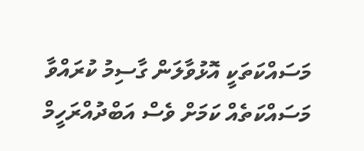މަސައްކަތަކީ އޮޅުވާލަން ގާސިމު ކުރައްވާ މަސައްކަތެއް ކަމަށް ވެސް އަބްދުއްރަހީމް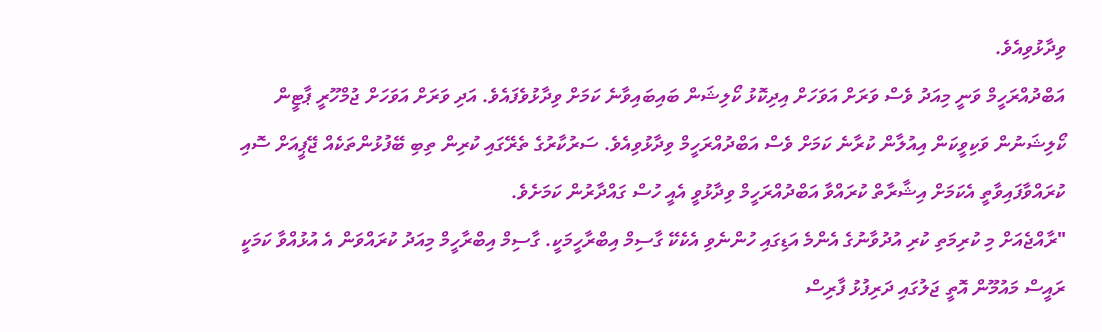ވިދާޅުވިއެވެ.
އަބްދުއްރަހީމް ވަނީ މިއަދު ވެސް ވަރަށް އަވަހަށް އިދިކޮޅު ކޯލިޝަން ބައިބައިވާނެ ކަމަށް ވިދާޅުވެފައެވެ. އަދި ވަރަށް އަވަހަށް ޖުމްހޫރީ ޕާޓީން ކޯލިޝަނުން ވަކިވީކަން އިއުލާން ކުރާނެ ކަމަށް ވެސް އަބްދުއްރަހީމް ވިދާޅުވިއެވެ. ސަރުކާރުގެ ތެރޭގައި ކުރިން ތިބި ބޭފުޅުންތަކެއް ޖޭޕީއަށް ސޮއި ކުރައްވާފައިވާތީ އެކަމަށް އިޝާރާތް ކުރައްވާ އަބްދުއްރަހީމް ވިދާޅުވީ އެއީ ހުސް ގައްދާރުން ކަމަށެވެ.
"ރާއްޖެއަށް މި ކުރިމަތި ކުރި އުދުވާނުގެ އެންމެ އަޑިގައި ހުންނެވި އެކެކޭ ގާސިމް އިބްރާހީމަކީ. ގާސިމް އިބްރާހީމް މިއަދު ކުރައްވަން އެ އުޅުއްވާ ކަމަކީ ރައީސް މައުމޫން އޮތީ ޖަލުގައި ދަރިފުޅު ފާރިސް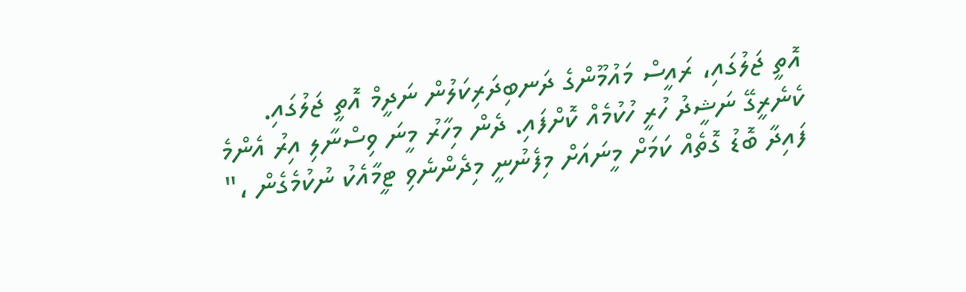އޮތީ ޖަލުގައި، ރައީސް މައުމޫންގެ ދަނބިދަރިކަލުން ނަދީމް އޮތީ ޖަލުގައި. ކެނެރީގޭ ނަޝީދު ހުރީ ހުކުމެއް ކޮށްފައި. ދެން މިހާރު މީނަ ވިސްނާލި އިރު އެންމެ ފައިދާ ބޮޑު ގޮތެއް ކަމަށް މީނައަށް މިފެނުނީ މިދެންނެވި ޓީމާއެކު ނުކުމެގެން ،"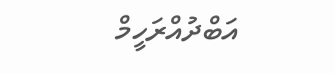އަބްދުއްރަހީމް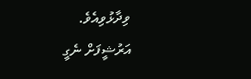ވިދާޅުވިއެވެ.
އަރުޝީފަށް ނެގީ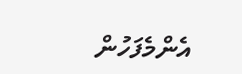އެންމެފަހުން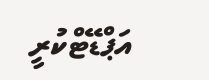އަޕްޑޭޓްކުރީ